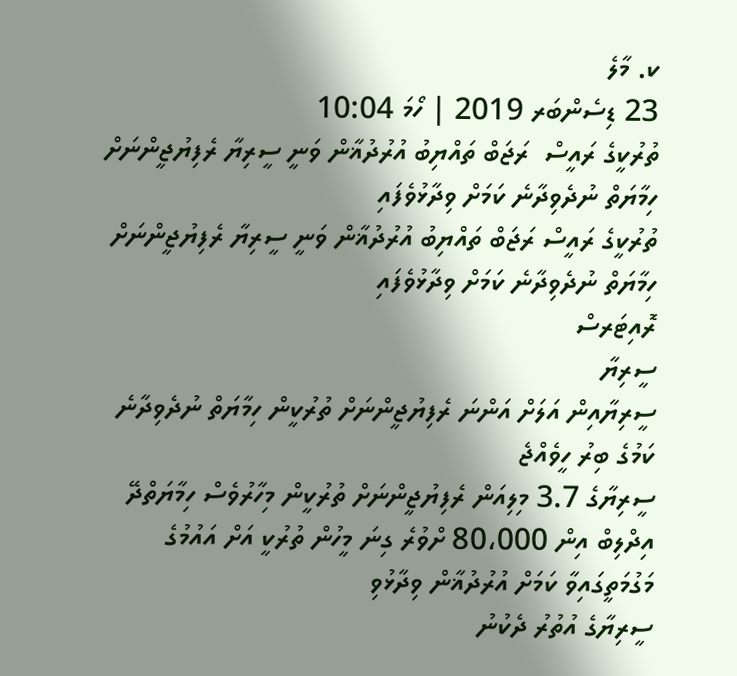ކ. މާލެ
23 ޑިސެންބަރ 2019 | ހޯމަ 10:04
ތުރުކީގެ ރައީސް  ރަޖަބް ތައްޔިބު އުރުދުޣާން ވަނީ ސީރިޔާ ރެފިޔުޖީންނަށް ހިމާޔަތް ނުދެވިދާނެ ކަމަށް ވިދާޅުވެފައި
ތުރުކީގެ ރައީސް ރަޖަބް ތައްޔިބު އުރުދުޣާން ވަނީ ސީރިޔާ ރެފިޔުޖީންނަށް ހިމާޔަތް ނުދެވިދާނެ ކަމަށް ވިދާޅުވެފައި
ރޮއިޓަރސް
ސީރިޔާ
ސީރިޔާއިން އަލަށް އަންނަ ރެފިޔުޖީންނަށް ތުރުކީން ހިމާޔަތް ނުދެވިދާނެ ކަމުގެ ބިރު ހީވެއްޖެ
ސީރިޔާގެ 3.7 މިލިއަން ރެފިޔުޖީންނަށް ތުރުކީން މިހާރުވެސް ހިމާޔަތްދޭ
އިދްލިބް އިން 80،000 ށްވުރެ ގިނަ މީހުން ތުރުކީ އަށް އައުމުގެ މަގުމަތީގައިވާ ކަމަށް އުރުދުޣާން ވިދާޅުވި
ސީރިޔާގެ އުތުރު ދެކުނު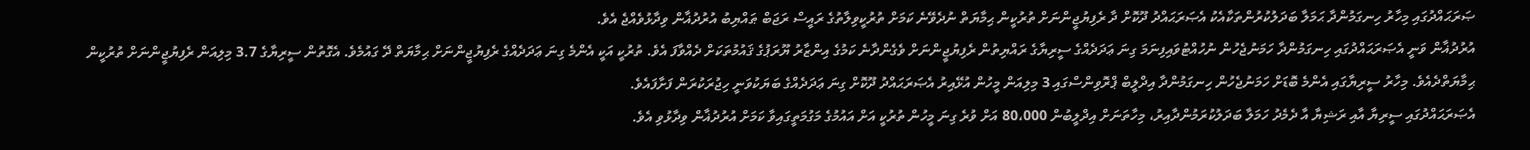ޞަރަޙައްދުގައި މިހާރު ހިނގަމުންދާ ޙަމަލާ ބަދަލުކުރުންތަކާއެކު އެޞަރަޙައްދު ދޫކޮށް ދާ ރެފިޔުޖީންނަށް ތުރުކީން ޙިމާޔަތް ނުދެވޭނެ ކަމަށް ތުރުކީވިލާތުގެ ރައީސް ރަޖަބް ޠައްޔިބު އުރުދުޣާން ވިދާޅުވެއްޖެ އެވެ.
އުރުދުޣާން ވަނީ އެޞަރަޙައްދުގައި ހިނގަމުންދާ ހަމަނުޖެހުން ނުހުއްޓުވައިފިނަމަ ގިނަ ޢަދަދެއްގެ ސީރިޔާގެ ރައްޔިތުން ރެފިޔުޖީންނަށް ވެގެންދާނެ ކަމުގެ އިންޒާރު ޔޫރަޕުގެ ޤައުމުތަކަށް ދެއްވާފަ އެވެ. ތުރުކީ އަކީ އެންމެ ގިނަ ޢަދަދެއްގެ ރެފިޔުޖީންނަށް ޙިމާޔަތް ދޭ ގައުމެވެ. އެގޮތުން ސީރިޔާގެ 3.7 މިލިއަން ރެފިޔުޖީންނަށް ތުރުކީން ޙިމާޔަތްދެއެވެ. މިހާރު ސީރިޔާގައި އެންމެ ބޮޑަށް ހަމަނުޖެހުން ހިނގަމުންދާ އިދްލީބް ޕްރޮވިންސްގައި 3 މިލިއަން މީހުން އުޅޭއިރު އެޞަރަޙައްދު ދޫކޮށް ގިނަ ޢަދަދެއްގެ ބަޔަކުވަނީ ހިޖުރަކުރަން ފަށާފައެވެ.
އެޞަރަޙައްދުގައި ސީރިޔާ އާއި ރަޝިޔާ އާ ދެމެދު ހަމަލާ ބަދަލުކުރަމުންދާއިރު، މިހާތަނަށް އިދްލީބުން 80،000 އަށް ވުރެ ގިނަ މީހުން ތުރުކީ އަށް އައުމުގެ މަގުމަތީގައިވާ ކަމަށް އުރުދުޣާން ވިދާޅުވި އެވެ.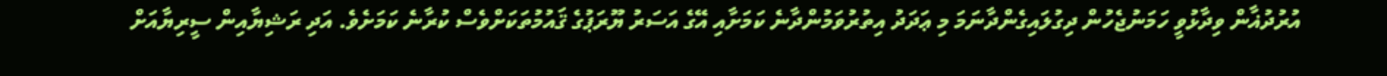އުރުދުޣާން ވިދާޅުވީ ހަމަނުޖެހުން ދިގުލައިގެންދާނަމަ މި ޢަދަދު އިތުރުވަމުންދާނެ ކަމަށާއި އޭގެ އަސަރު ޔޫރަޕުގެ ޤައުމުތަކަށްވެސް ކުރާނެ ކަމަށެވެ. އަދި ރަޝިޔާއިން ސީރިޔާއަށް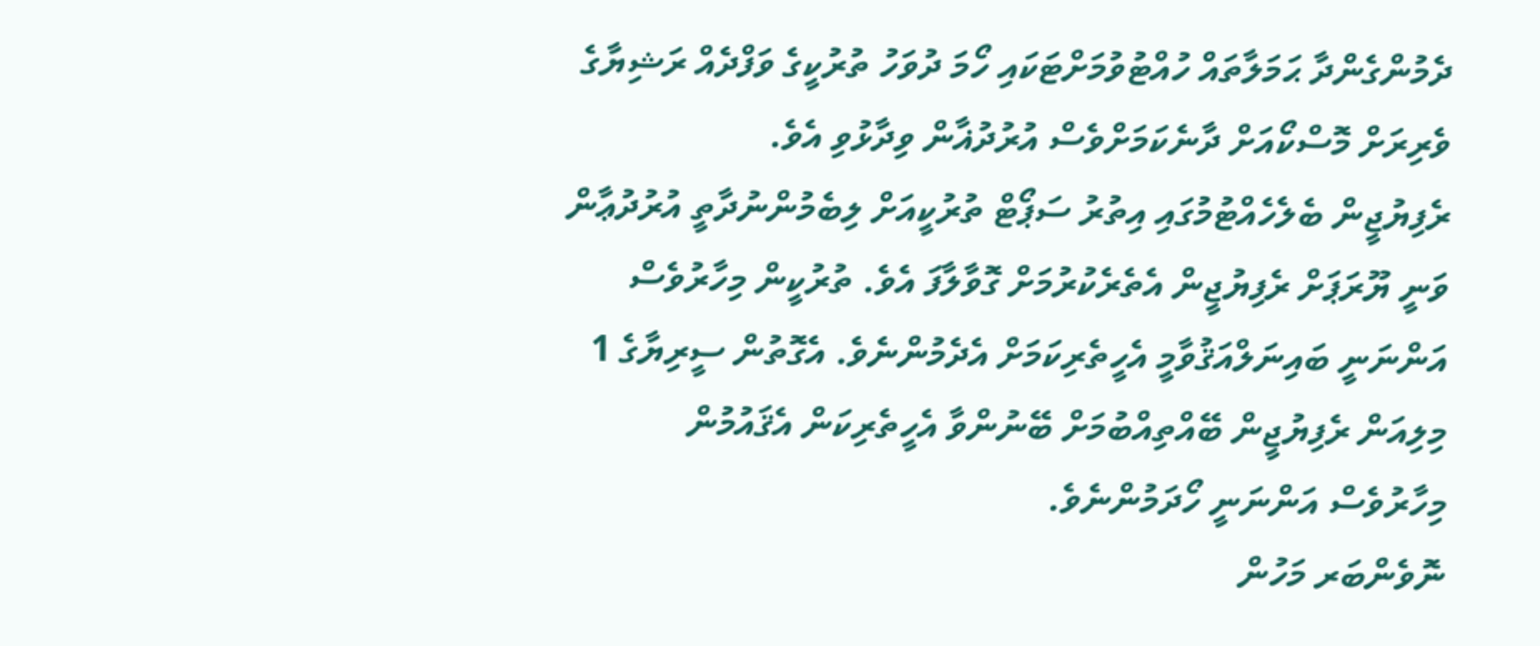ދެމުންގެންދާ ޙަމަލާތައް ހުއްޓުވުމަށްޓަކައި ހޯމަ ދުވަހު ތުރުކީގެ ވަފްދެއް ރަޝިޔާގެ ވެރިރަށް މޮސްކޯއަށް ދާނެކަމަށްވެސް އުރުދުޣާން ވިދާޅުވި އެވެ.
ރެފިޔުޖީން ބެލެހެއްޓުމުގައި އިތުރު ސަޕޯޓް ތުރުކީއަށް ލިބެމުންނުދާތީ އުރުދުޢާން ވަނީ ޔޫރަޕަށް ރެފިޔުޖީން އެތެރެކުރުމަށް ގޮވާލާފަ އެވެ. ތުރުކީން މިހާރުވެސް އަންނަނީ ބައިނަލްއަޤުވާމީ އެހީތެރިކަމަށް އެދެމުންނެވެ. އެގޮތުން ސީރިޔާގެ 1 މިލިއަން ރެފިޔުޖީން ބޭއްތިއްބުމަށް ބޭނުންވާ އެހީތެރިކަން އެޤައުމުން މިހާރުވެސް އަންނަނީ ހޯދަމުންނެވެ.
ނޮވެންބަރ މަހުން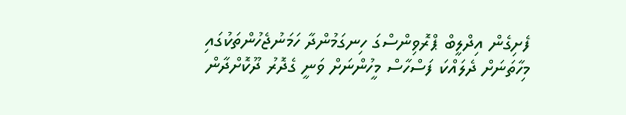ފެށިގެން އިދްލީބް ޕްރޮވިންސްގަ ހިނގަމުންދާ ހަމަނުޖެހުންތަކުގައި މިހާތަނަށް ދެލައްކަ ފަސްހާސް މީހުންނަށް ވަނީ ގެދޮރު ދޫކޮށްދާން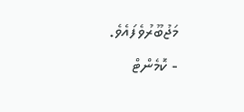މަޖުބޫރުވެފައެވެ.
- ކޮމެންޓް